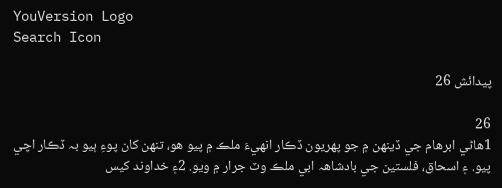YouVersion Logo
Search Icon

پيدائش 26

26
1هاڻي ابرهام جي ڏينهن ۾ جو پهريون ڏڪار انهيءَ ملڪ ۾ پيو هو، تنهن کان پوءِ ٻيو بہ ڏڪار اچي پيو. ۽ اسحاق، فلستين جي بادشاهہ ابي ملڪ وٽ جرار ۾ ويو. 2۽ خداوند کيس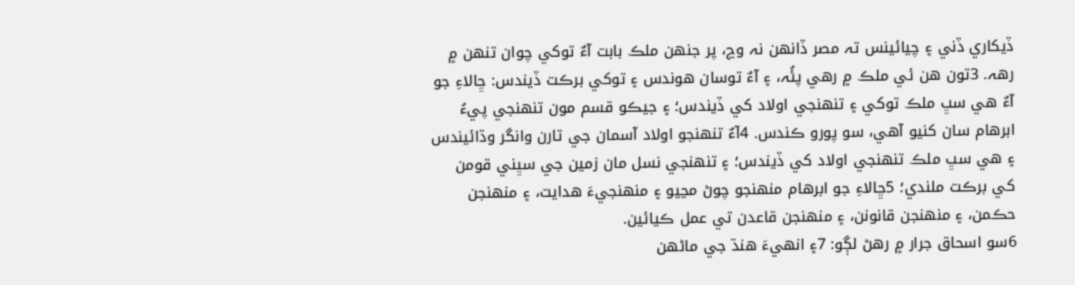ڏيکاري ڏني ۽ چيائينس تہ مصر ڏانهن نہ وڃ، پر جنهن ملڪ بابت آءٌ توکي چوان تنهن ۾ رهہ. 3تون هن ئي ملڪ ۾ رهي پئُہ، ۽ آءٌ توسان هوندس ۽ توکي برڪت ڏيندس: ڇالاءِ جو آءٌ هي سڀ ملڪ توکي ۽ تنهنجي اولاد کي ڏيندس؛ ۽ جيڪو قسم مون تنهنجي پيءُ ابرهام سان کنيو آهي، سو پورو ڪندس. 4آءٌ تنهنجو اولاد آسمان جي تارن وانگر وڌائيندس ۽ هي سڀ ملڪ تنهنجي اولاد کي ڏيندس؛ ۽ تنهنجي نسل مان زمين جي سڀني قومن کي برڪت ملندي؛ 5ڇالاءِ جو ابرهام منهنجو چوڻ مڃيو ۽ منهنجيءَ هدايت، ۽ منهنجن حڪمن، ۽ منهنجن قانونن، ۽ منهنجن قاعدن تي عمل ڪيائين.
6سو اسحاق جرار ۾ رهڻ لڳو: 7۽ انهيءَ هنڌ جي ماڻهن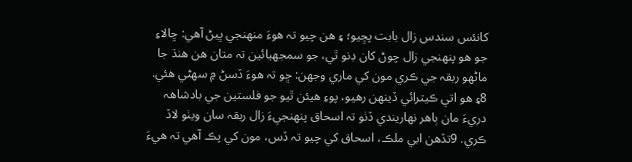کانئس سندس زال بابت پڇيو؛ ۽ هن چيو تہ هوءَ منهنجي ڀيڻ آهي: ڇالاءِ جو هو پنهنجي زال چوڻ کان ڊنو ٿي، جو سمجهيائين تہ متان هن هنڌ جا ماڻهو ربقہ جي ڪري مون کي ماري وجهن: ڇو تہ هوءَ ڏسڻ ۾ سهڻي هئي. 8۽ هو اتي ڪيترائي ڏينهن رهيو، پوءِ هيئن ٿيو جو فلستين جي بادشاهہ دريءَ مان ٻاهر نهاريندي ڏٺو تہ اسحاق پنهنجيءَ زال ربقہ سان ويٺو لاڏ ڪري. 9تڏهن ابي ملڪ، اسحاق کي چيو تہ ڏس، مون کي پڪ آهي تہ هيءَ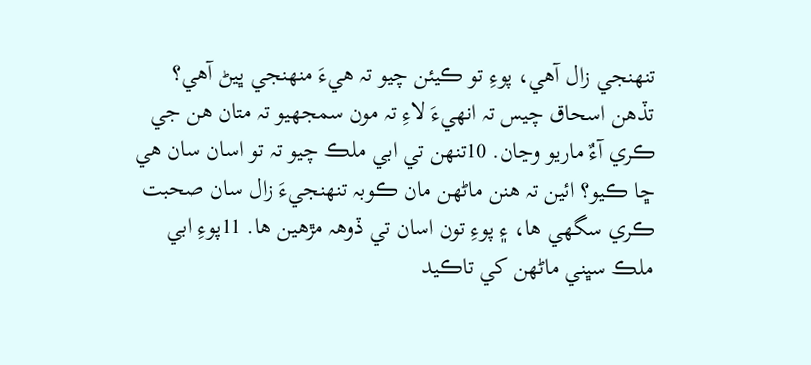تنهنجي زال آهي، پوءِ تو ڪيئن چيو تہ هيءَ منهنجي ڀيڻ آهي؟ تڏهن اسحاق چيس تہ انهيءَ لاءِ تہ مون سمجهيو تہ متان هن جي ڪري آءٌ ماريو وڃان. 10تنهن تي ابي ملڪ چيو تہ تو اسان سان هي ڇا ڪيو؟ ائين تہ هنن ماڻهن مان ڪوبہ تنهنجيءَ زال سان صحبت ڪري سگهي ها، ۽ پوءِ تون اسان تي ڏوهہ مڙهين ها. 11پوءِ ابي ملڪ سڀني ماڻهن کي تاڪيد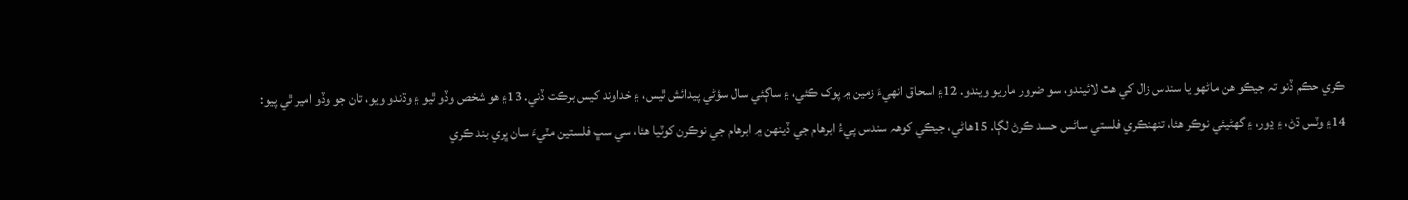ڪري حڪم ڏنو تہ جيڪو هن ماڻهو يا سندس زال کي هٿ لائيندو، سو ضرور ماريو ويندو. 12۽ اسحاق انهيءَ زمين ۾ پوک ڪئي، ۽ ساڳئي سال سؤڻي پيدائش ٿيس، ۽ خداوند کيس برڪت ڏني. 13۽ هو شخص وڏو ٿيو ۽ وڌندو ويو، تان جو وڏو امير ٿي پيو: 14۽ وٽس ڌڻ، ۽ ڍور، ۽ گهڻيئي نوڪر هئا، تنهنڪري فلستي ساڻس حسد ڪرڻ لڳا. 15هاڻي، جيڪي کوهہ سندس پيءُ ابرهام جي ڏينهن ۾ ابرهام جي نوڪرن کوٽيا هئا، سي سڀ فلستين مٽيءَ سان ڀري بند ڪري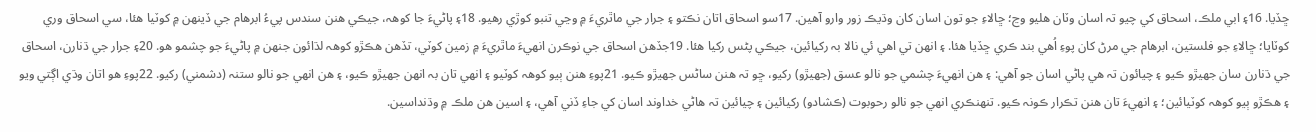ڇڏيا. 16۽ ابي ملڪ، اسحاق کي چيو تہ اسان وٽان هليو وڃ؛ ڇالاءِ جو تون اسان کان وڌيڪ زور وارو آهين. 17سو اسحاق اتان نڪتو ۽ جرار جي ماٿريءَ ۾ وڃي تنبو کوڙي رهيو. 18۽ پاڻيءَ جا کوهہ، جيڪي هنن سندس پيءُ ابرهام جي ڏينهن ۾ کوٽيا هئا، سي اسحاق وري کوٽايا؛ ڇالاءِ جو فلستين، ابرهام جي مرڻ کان پوءِ اُهي بند ڪري ڇڏيا هئا. ۽ انهن تي اهي ئي نالا بہ رکيائين، جيڪي پڻس رکيا هئا. 19جڏهن اسحاق جي نوڪرن انهيءَ ماٿريءَ ۾ زمين کوٽي، تڏهن هڪڙو کوهہ لڌائون جنهن ۾ پاڻيءَ جو چشمو هو. 20۽ جرار جي ڌنارن، اسحاق جي ڌنارن سان جهيڙو ڪيو ۽ چيائون تہ هي پاڻي اسان جو آهي: ۽ هن انهيءَ چشمي جو نالو عسق (جهيڙو) رکيو، ڇو تہ هنن ساڻس جهيڙو ڪيو. 21پوءِ هنن ٻيو کوهہ کوٽيو ۽ انهي تان بہ انهن جهيڙو ڪيو، ۽ هن انهي جو نالو ستنہ (دشمني) رکيو. 22پوءِ هو اتان وڌي اڳتي ويو ۽ هڪڙو ٻيو کوهہ کوٽيائين؛ ۽ انهيءَ تان هنن تڪرار ڪونہ ڪيو. تنهنڪري انهي جو نالو رحوبوت (ڪشادو) رکيائين ۽ چيائين تہ هاڻي خداوند اسان کي جاءِ ڏني آهي، ۽ اسين هن ملڪ ۾ وڌنداسين.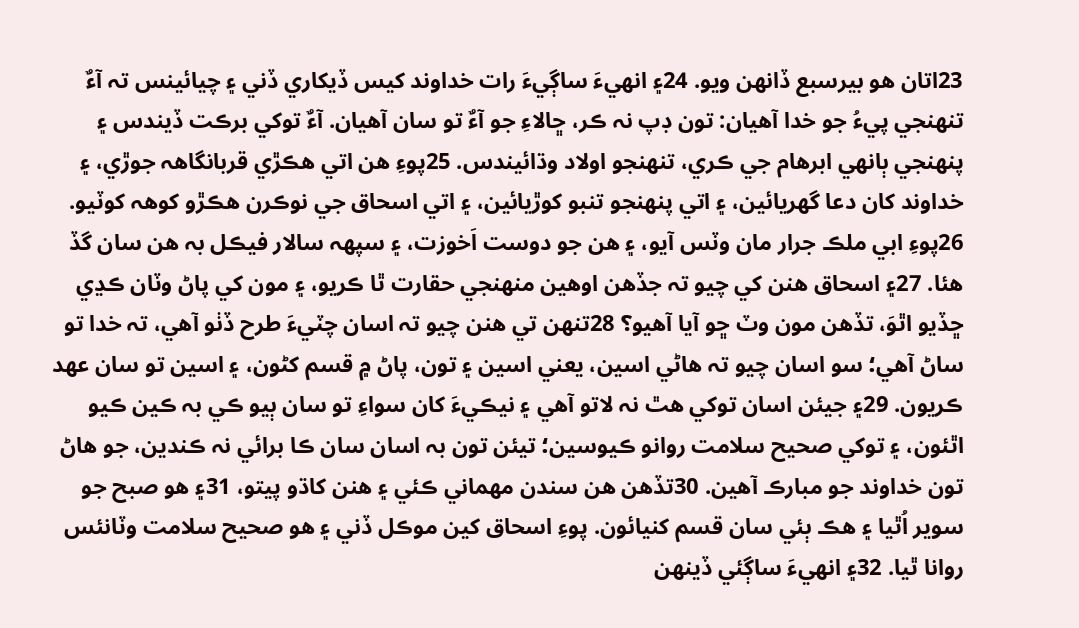23اتان هو بيرسبع ڏانهن ويو. 24۽ انهيءَ ساڳيءَ رات خداوند کيس ڏيکاري ڏني ۽ چيائينس تہ آءٌ تنهنجي پيءُ جو خدا آهيان: تون ڊپ نہ ڪر، ڇالاءِ جو آءٌ تو سان آهيان. آءٌ توکي برڪت ڏيندس ۽ پنهنجي ٻانهي ابرهام جي ڪري، تنهنجو اولاد وڌائيندس. 25پوءِ هن اتي هڪڙي قربانگاهہ جوڙي، ۽ خداوند کان دعا گهريائين، ۽ اتي پنهنجو تنبو کوڙيائين، ۽ اتي اسحاق جي نوڪرن هڪڙو کوهہ کوٽيو. 26پوءِ ابي ملڪ جرار مان وٽس آيو، ۽ هن جو دوست اَخوزت، ۽ سپهہ سالار فيڪل بہ هن سان گڏ هئا. 27۽ اسحاق هنن کي چيو تہ جڏهن اوهين منهنجي حقارت ٿا ڪريو، ۽ مون کي پاڻ وٽان ڪڍي ڇڏيو اٿوَ، تڏهن مون وٽ ڇو آيا آهيو؟ 28تنهن تي هنن چيو تہ اسان چٽيءَ طرح ڏٺو آهي، تہ خدا تو ساڻ آهي؛ سو اسان چيو تہ هاڻي اسين، يعني اسين ۽ تون، پاڻ ۾ قسم کڻون، ۽ اسين تو سان عهد ڪريون. 29۽ جيئن اسان توکي هٿ نہ لاتو آهي ۽ نيڪيءَ کان سواءِ تو سان ٻيو ڪي بہ ڪين ڪيو اٿئون، ۽ توکي صحيح سلامت روانو ڪيوسين؛ تيئن تون بہ اسان سان ڪا برائي نہ ڪندين، جو هاڻ تون خداوند جو مبارڪ آهين. 30تڏهن هن سندن مهماني ڪئي ۽ هنن کاڌو پيتو، 31۽ هو صبح جو سوير اُٿيا ۽ هڪ ٻئي سان قسم کنيائون. پوءِ اسحاق کين موڪل ڏني ۽ هو صحيح سلامت وٽانئس روانا ٿيا. 32۽ انهيءَ ساڳئي ڏينهن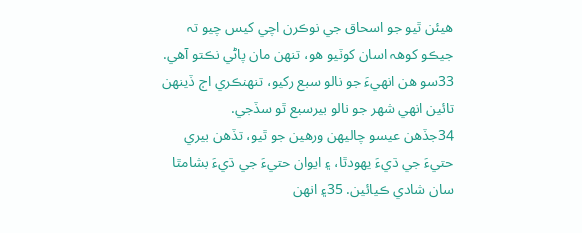هيئن ٿيو جو اسحاق جي نوڪرن اچي کيس چيو تہ جيڪو کوهہ اسان کوٽيو هو، تنهن مان پاڻي نڪتو آهي. 33سو هن انهيءَ جو نالو سبع رکيو، تنهنڪري اڄ ڏينهن تائين انهي شهر جو نالو بيرسبع ٿو سڏجي.
34جڏهن عيسو چاليهن ورهين جو ٿيو، تڏهن بيري حتيءَ جي ڌيءَ يهودٿا، ۽ ايوان حتيءَ جي ڌيءَ بشامٿا سان شادي ڪيائين. 35۽ انهن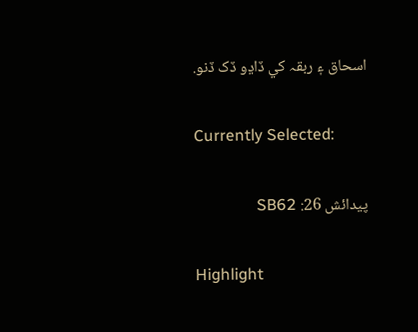اسحاق ۽ ربقہ کي ڏاڍو ڏک ڏنو.

Currently Selected:

پيدائش 26: SB62

Highlight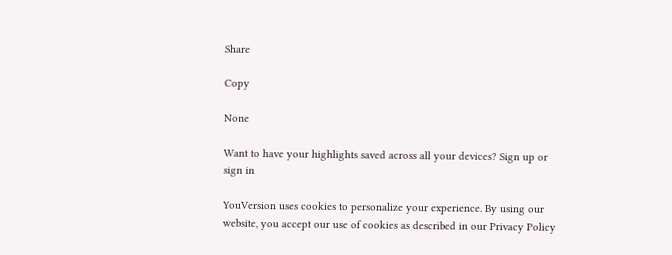Share

Copy

None

Want to have your highlights saved across all your devices? Sign up or sign in

YouVersion uses cookies to personalize your experience. By using our website, you accept our use of cookies as described in our Privacy Policy